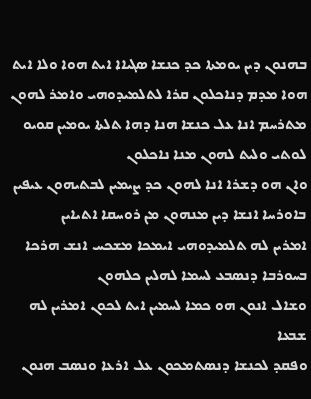ܒܗܢܘܢ ܕܝܢ ܝܘܡܬܐ ܟܕ ܟܢܫܐ ܣܓܝܐܐ ܐܝܬ ܗܘܐ ܘܠܐ ܐܝܬ ܗܘܐ ܡܕܡ ܕܢܐܟܠܘܢ ܩܪܐ ܠܬܠܡܝܕܘܗܝ ܘܐܡܪ ܠܗܘܢ
ܡܬܪܚܡ ܐܢܐ ܥܠ ܟܢܫܐ ܗܢܐ ܕܗܐ ܬܠܬܐ ܝܘܡܝܢ ܩܘܝܘ ܠܘܬܝ ܘܠܝܬ ܠܗܘܢ ܡܢܐ ܢܐܟܠܘܢ
ܘܐܢ ܗܘ ܕܫܪܐ ܐܢܐ ܠܗܘܢ ܟܕ ܨܝܡܝܢ ܠܒܬܝܗܘܢ ܥܝܦܝܢ ܒܐܘܪܚܐ ܐܢܫܐ ܕܝܢ ܡܢܗܘܢ ܡܢ ܪܘܚܩܐ ܐܬܝܐܝܢ
ܐܡܪܝܢ ܠܗ ܬܠܡܝܕܘܗܝ ܐܝܡܟܐ ܡܫܟܚ ܐܢܫ ܗܪܟܐ ܒܚܘܪܒܐ ܕܢܣܒܥ ܠܚܡܐ ܠܗܠܝܢ ܟܠܗܘܢ
ܘܫܐܠ ܐܢܘܢ ܗܘ ܟܡܐ ܠܚܡܝܢ ܐܝܬ ܠܟܘܢ ܐܡܪܝܢ ܠܗ ܫܒܥܐ
ܘܦܩܕ ܠܟܢܫܐ ܕܢܣܬܡܟܘܢ ܥܠ ܐܪܥܐ ܘܢܣܒ ܗܢܘܢ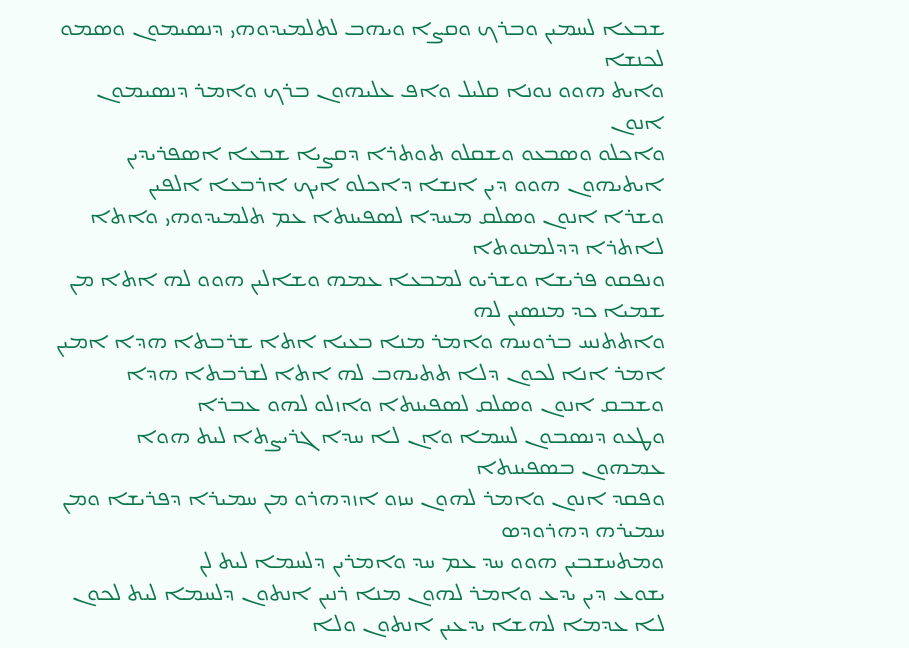ܫܒܥܐ ܠܚܡܝܢ ܘܒܪܟ ܘܩܨܐ ܘܝܗܒ ܠܬܠܡܝܕܘܗܝ ܕܢܣܝܡܘܢ ܘܣܡܘ ܠܟܢܫܐ
ܘܐܝܬ ܗܘܘ ܢܘܢܐ ܩܠܝܠ ܘܐܦ ܥܠܝܗܘܢ ܒܪܟ ܘܐܡܪ ܕܢܣܝܡܘܢ ܐܢܘܢ
ܘܐܟܠܘ ܘܣܒܥܘ ܘܫܩܠܘ ܬܘܬܪܐ ܕܩܨܝܐ ܫܒܥܐ ܐܣܦܪܝܕܝܢ
ܐܝܬܝܗܘܢ ܗܘܘ ܕܝܢ ܐܢܫܐ ܕܐܟܠܘ ܐܝܟ ܐܪܒܥܐ ܐܠܦܝܢ
ܘܫܪܐ ܐܢܘܢ ܘܣܠܩ ܡܚܕܐ ܠܣܦܝܢܬܐ ܥܡ ܬܠܡܝܕܘܗܝ ܘܐܬܐ ܠܐܬܪܐ ܕܕܠܡܢܘܬܐ
ܘܢܦܩܘ ܦܪܝܫܐ ܘܫܪܝܘ ܠܡܒܥܐ ܥܡܗ ܘܫܐܠܝܢ ܗܘܘ ܠܗ ܐܬܐ ܡܢ ܫܡܝܐ ܟܕ ܡܢܣܝܢ ܠܗ
ܘܐܬܬܢܚ ܒܪܘܚܗ ܘܐܡܪ ܡܢܐ ܒܥܝܐ ܐܬܐ ܫܪܒܬܐ ܗܕܐ ܐܡܝܢ ܐܡܪ ܐܢܐ ܠܟܘܢ ܕܠܐ ܬܬܝܗܒ ܠܗ ܐܬܐ ܠܫܪܒܬܐ ܗܕܐ
ܘܫܒܩ ܐܢܘܢ ܘܣܠܩ ܠܣܦܝܢܬܐ ܘܐܙܠܘ ܠܗܘ ܥܒܪܐ
ܘܛܥܘ ܕܢܣܒܘܢ ܠܚܡܐ ܘܐܢ ܠܐ ܚܕܐ ܓܪܝܨܬܐ ܠܝܬ ܗܘܐ ܥܡܗܘܢ ܒܣܦܝܢܬܐ
ܘܦܩܕ ܐܢܘܢ ܘܐܡܪ ܠܗܘܢ ܚܙܘ ܐܙܕܗܪܘ ܡܢ ܚܡܝܪܐ ܕܦܪܝܫܐ ܘܡܢ ܚܡܝܪܗ ܕܗܪܘܕܣ
ܘܡܬܚܫܒܝܢ ܗܘܘ ܚܕ ܥܡ ܚܕ ܘܐܡܪܝܢ ܕܠܚܡܐ ܠܝܬ ܠܢ
ܝܫܘܥ ܕܝܢ ܝܕܥ ܘܐܡܪ ܠܗܘܢ ܡܢܐ ܪܢܝܢ ܐܢܬܘܢ ܕܠܚܡܐ ܠܝܬ ܠܟܘܢ ܠܐ ܥܕܡܐ ܠܗܫܐ ܝܕܥܝܢ ܐܢܬܘܢ ܘܠܐ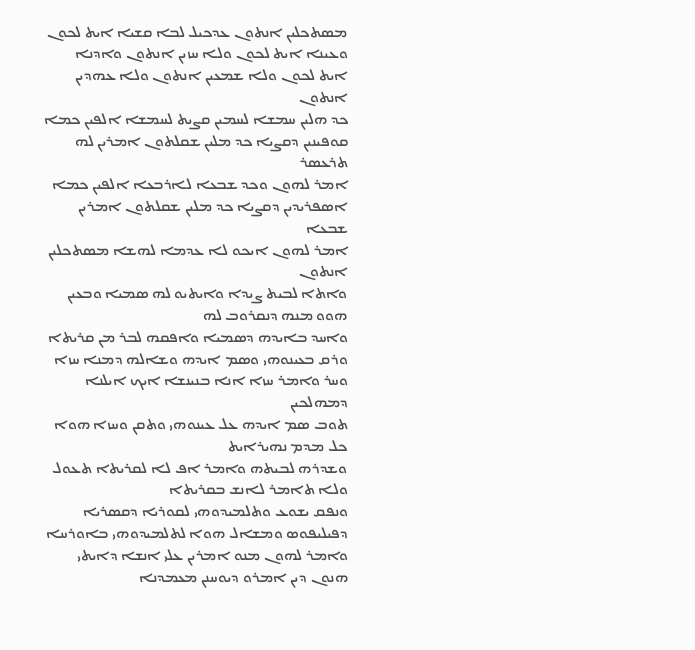ܡܣܬܟܠܝܢ ܐܢܬܘܢ ܥܕܟܝܠ ܠܒܐ ܩܫܝܐ ܐܝܬ ܠܟܘܢ
ܘܥܝܢܐ ܐܝܬ ܠܟܘܢ ܘܠܐ ܚܙܝܢ ܐܢܬܘܢ ܘܐܕܢܐ ܐܝܬ ܠܟܘܢ ܘܠܐ ܫܡܥܝܢ ܐܢܬܘܢ ܘܠܐ ܥܗܕܝܢ ܐܢܬܘܢ
ܟܕ ܗܠܝܢ ܚܡܫܐ ܠܚܡܝܢ ܩܨܝܬ ܠܚܡܫܐ ܐܠܦܝܢ ܟܡܐ ܩܘܦܝܢܝܢ ܕܩܨܝܐ ܟܕ ܡܠܝܢ ܫܩܠܬܘܢ ܐܡܪܝܢ ܠܗ ܬܪܥܣܪ
ܐܡܪ ܠܗܘܢ ܘܟܕ ܫܒܥܐ ܠܐܪܒܥܐ ܐܠܦܝܢ ܟܡܐ ܐܣܦܪܝܕܝܢ ܕܩܨܝܐ ܟܕ ܡܠܝܢ ܫܩܠܬܘܢ ܐܡܪܝܢ ܫܒܥܐ
ܐܡܪ ܠܗܘܢ ܐܝܟܘ ܠܐ ܥܕܡܐ ܠܗܫܐ ܡܣܬܟܠܝܢ ܐܢܬܘܢ
ܘܐܬܐ ܠܒܝܬ ܨܝܕܐ ܘܐܝܬܝܘ ܠܗ ܣܡܝܐ ܘܒܥܝܢ ܗܘܘ ܡܢܗ ܕܢܩܪܘܒ ܠܗ
ܘܐܚܕ ܒܐܝܕܗ ܕܣܡܝܐ ܘܐܦܩܗ ܠܒܪ ܡܢ ܩܪܝܬܐ ܘܪܩ ܒܥܝܢܘܗܝ ܘܣܡ ܐܝܕܗ ܘܫܐܠܗ ܕܡܢܐ ܚܙܐ
ܘܚܪ ܘܐܡܪ ܚܙܐ ܐܢܐ ܒܢܝܢܫܐ ܐܝܟ ܐܝܠܢܐ ܕܡܗܠܟܝܢ
ܬܘܒ ܣܡ ܐܝܕܗ ܥܠ ܥܝܢܘܗܝ ܘܬܩܢ ܘܚܙܐ ܗܘܐ ܟܠ ܡܕܡ ܢܗܝܪܐܝܬ
ܘܫܕܪܗ ܠܒܝܬܗ ܘܐܡܪ ܐܦ ܠܐ ܠܩܪܝܬܐ ܬܥܘܠ ܘܠܐ ܬܐܡܪ ܠܐܢܫ ܒܩܪܝܬܐ
ܘܢܦܩ ܝܫܘܥ ܘܬܠܡܝܕܘܗܝ ܠܩܘܪܝܐ ܕܩܣܪܝܐ ܕܦܝܠܝܦܘܣ ܘܡܫܐܠ ܗܘܐ ܠܬܠܡܝܕܘܗܝ ܒܐܘܪܚܐ ܘܐܡܪ ܠܗܘܢ ܡܢܘ ܐܡܪܝܢ ܥܠܝ ܐܢܫܐ ܕܐܝܬܝ
ܗܢܘܢ ܕܝܢ ܐܡܪܘ ܕܝܘܚܢܢ ܡܥܡܕܢܐ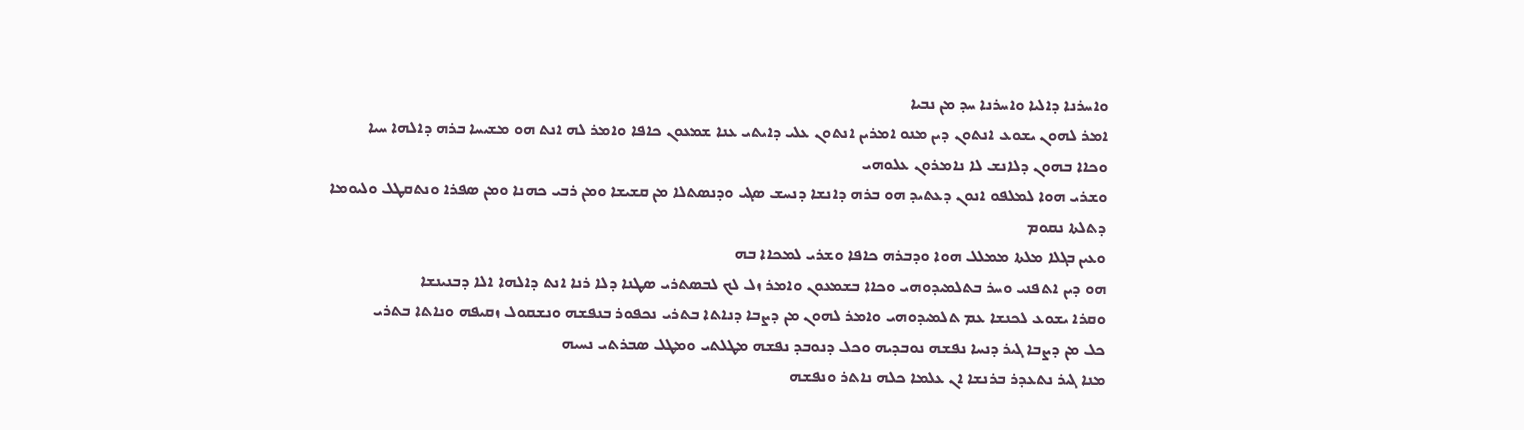ܘܐܚܪܢܐ ܕܐܠܝܐ ܘܐܚܪܢܐ ܚܕ ܡܢ ܢܒܝܐ
ܐܡܪ ܠܗܘܢ ܝܫܘܥ ܐܢܬܘܢ ܕܝܢ ܡܢܘ ܐܡܪܝܢ ܐܢܬܘܢ ܥܠܝ ܕܐܝܬܝ ܥܢܐ ܫܡܥܘܢ ܟܐܦܐ ܘܐܡܪ ܠܗ ܐܢܬ ܗܘ ܡܫܝܚܐ ܒܪܗ ܕܐܠܗܐ ܚܝܐ
ܘܟܐܐ ܒܗܘܢ ܕܠܐܢܫ ܠܐ ܢܐܡܪܘܢ ܥܠܘܗܝ
ܘܫܪܝ ܗܘܐ ܠܡܠܦܘ ܐܢܘܢ ܕܥܬܝܕ ܗܘ ܒܪܗ ܕܐܢܫܐ ܕܢܚܫ ܣܓܝ ܘܕܢܣܬܠܐ ܡܢ ܩܫܝܫܐ ܘܡܢ ܪܒܝ ܟܗܢܐ ܘܡܢ ܣܦܪܐ ܘܢܬܩܛܠ ܘܠܝܘܡܐ ܕܬܠܬܐ ܢܩܘܡ
ܘܥܝܢ ܒܓܠܐ ܡܠܬܐ ܡܡܠܠ ܗܘܐ ܘܕܒܪܗ ܟܐܦܐ ܘܫܪܝ ܠܡܟܐܐ ܒܗ
ܗܘ ܕܝܢ ܐܬܦܢܝ ܘܚܪ ܒܬܠܡܝܕܘܗܝ ܘܟܐܐ ܒܫܡܥܘܢ ܘܐܡܪ ܙܠ ܠܟ ܠܒܣܬܪܝ ܣܛܢܐ ܕܠܐ ܪܢܐ ܐܢܬ ܕܐܠܗܐ ܐܠܐ ܕܒܢܝܢܫܐ
ܘܩܪܐ ܝܫܘܥ ܠܟܢܫܐ ܥܡ ܬܠܡܝܕܘܗܝ ܘܐܡܪ ܠܗܘܢ ܡܢ ܕܨܒܐ ܕܢܐܬܐ ܒܬܪܝ ܢܟܦܘܪ ܒܢܦܫܗ ܘܢܫܩܘܠ ܙܩܝܦܗ ܘܢܐܬܐ ܒܬܪܝ
ܟܠ ܡܢ ܕܨܒܐ ܓܝܪ ܕܢܚܐ ܢܦܫܗ ܢܘܒܕܝܗ ܘܟܠ ܕܢܘܒܕ ܢܦܫܗ ܡܛܠܬܝ ܘܡܛܠ ܣܒܪܬܝ ܢܚܝܗ
ܡܢܐ ܓܝܪ ܢܬܥܕܪ ܒܪܢܫܐ ܐܢ ܥܠܡܐ ܟܠܗ ܢܐܬܪ ܘܢܦܫܗ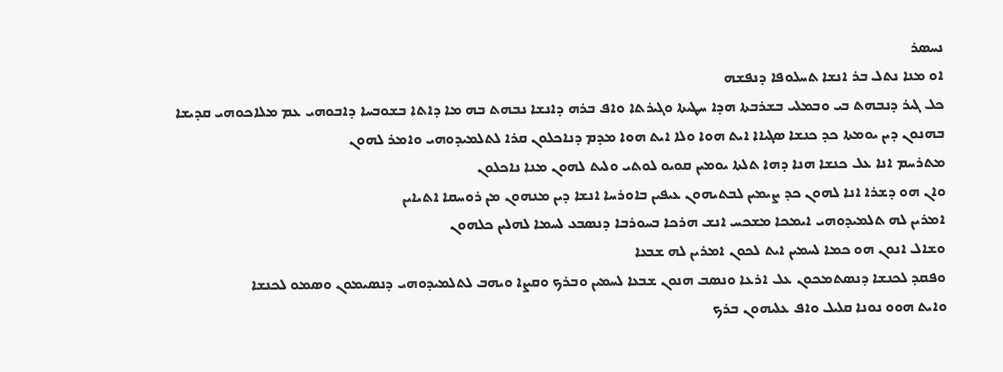ܢܚܣܪ
ܐܘ ܡܢܐ ܢܬܠ ܒܪ ܐܢܫܐ ܬܚܠܘܦܐ ܕܢܦܫܗ
ܟܠ ܓܝܪ ܕܢܒܗܬ ܒܝ ܘܒܡܠܝ ܒܫܪܒܬܐ ܗܕܐ ܚܛܝܬܐ ܘܓܝܪܬܐ ܘܐܦ ܒܪܗ ܕܐܢܫܐ ܢܒܗܬ ܒܗ ܡܐ ܕܐܬܐ ܒܫܘܒܚܐ ܕܐܒܘܗܝ ܥܡ ܡܠܐܟܘܗܝ ܩܕܝܫܐ
ܒܗܢܘܢ ܕܝܢ ܝܘܡܬܐ ܟܕ ܟܢܫܐ ܣܓܝܐܐ ܐܝܬ ܗܘܐ ܘܠܐ ܐܝܬ ܗܘܐ ܡܕܡ ܕܢܐܟܠܘܢ ܩܪܐ ܠܬܠܡܝܕܘܗܝ ܘܐܡܪ ܠܗܘܢ
ܡܬܪܚܡ ܐܢܐ ܥܠ ܟܢܫܐ ܗܢܐ ܕܗܐ ܬܠܬܐ ܝܘܡܝܢ ܩܘܝܘ ܠܘܬܝ ܘܠܝܬ ܠܗܘܢ ܡܢܐ ܢܐܟܠܘܢ
ܘܐܢ ܗܘ ܕܫܪܐ ܐܢܐ ܠܗܘܢ ܟܕ ܨܝܡܝܢ ܠܒܬܝܗܘܢ ܥܝܦܝܢ ܒܐܘܪܚܐ ܐܢܫܐ ܕܝܢ ܡܢܗܘܢ ܡܢ ܪܘܚܩܐ ܐܬܝܐܝܢ
ܐܡܪܝܢ ܠܗ ܬܠܡܝܕܘܗܝ ܐܝܡܟܐ ܡܫܟܚ ܐܢܫ ܗܪܟܐ ܒܚܘܪܒܐ ܕܢܣܒܥ ܠܚܡܐ ܠܗܠܝܢ ܟܠܗܘܢ
ܘܫܐܠ ܐܢܘܢ ܗܘ ܟܡܐ ܠܚܡܝܢ ܐܝܬ ܠܟܘܢ ܐܡܪܝܢ ܠܗ ܫܒܥܐ
ܘܦܩܕ ܠܟܢܫܐ ܕܢܣܬܡܟܘܢ ܥܠ ܐܪܥܐ ܘܢܣܒ ܗܢܘܢ ܫܒܥܐ ܠܚܡܝܢ ܘܒܪܟ ܘܩܨܐ ܘܝܗܒ ܠܬܠܡܝܕܘܗܝ ܕܢܣܝܡܘܢ ܘܣܡܘ ܠܟܢܫܐ
ܘܐܝܬ ܗܘܘ ܢܘܢܐ ܩܠܝܠ ܘܐܦ ܥܠܝܗܘܢ ܒܪܟ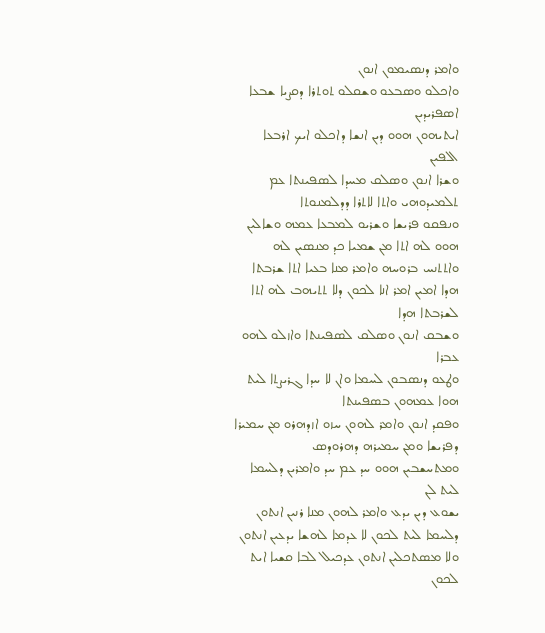ܘܐܡܪ ܕܢܣܝܡܘܢ ܐܢܘܢ
ܘܐܟܠܘ ܘܣܒܥܘ ܘܫܩܠܘ ܬܘܬܪܐ ܕܩܨܝܐ ܫܒܥܐ ܐܣܦܪܝܕܝܢ
ܐܝܬܝܗܘܢ ܗܘܘ ܕܝܢ ܐܢܫܐ ܕܐܟܠܘ ܐܝܟ ܐܪܒܥܐ ܐܠܦܝܢ
ܘܫܪܐ ܐܢܘܢ ܘܣܠܩ ܡܚܕܐ ܠܣܦܝܢܬܐ ܥܡ ܬܠܡܝܕܘܗܝ ܘܐܬܐ ܠܐܬܪܐ ܕܕܠܡܢܘܬܐ
ܘܢܦܩܘ ܦܪܝܫܐ ܘܫܪܝܘ ܠܡܒܥܐ ܥܡܗ ܘܫܐܠܝܢ ܗܘܘ ܠܗ ܐܬܐ ܡܢ ܫܡܝܐ ܟܕ ܡܢܣܝܢ ܠܗ
ܘܐܬܬܢܚ ܒܪܘܚܗ ܘܐܡܪ ܡܢܐ ܒܥܝܐ ܐܬܐ ܫܪܒܬܐ ܗܕܐ ܐܡܝܢ ܐܡܪ ܐܢܐ ܠܟܘܢ ܕܠܐ ܬܬܝܗܒ ܠܗ ܐܬܐ ܠܫܪܒܬܐ ܗܕܐ
ܘܫܒܩ ܐܢܘܢ ܘܣܠܩ ܠܣܦܝܢܬܐ ܘܐܙܠܘ ܠܗܘ ܥܒܪܐ
ܘܛܥܘ ܕܢܣܒܘܢ ܠܚܡܐ ܘܐܢ ܠܐ ܚܕܐ ܓܪܝܨܬܐ ܠܝܬ ܗܘܐ ܥܡܗܘܢ ܒܣܦܝܢܬܐ
ܘܦܩܕ ܐܢܘܢ ܘܐܡܪ ܠܗܘܢ ܚܙܘ ܐܙܕܗܪܘ ܡܢ ܚܡܝܪܐ ܕܦܪܝܫܐ ܘܡܢ ܚܡܝܪܗ ܕܗܪܘܕܣ
ܘܡܬܚܫܒܝܢ ܗܘܘ ܚܕ ܥܡ ܚܕ ܘܐܡܪܝܢ ܕܠܚܡܐ ܠܝܬ ܠܢ
ܝܫܘܥ ܕܝܢ ܝܕܥ ܘܐܡܪ ܠܗܘܢ ܡܢܐ ܪܢܝܢ ܐܢܬܘܢ ܕܠܚܡܐ ܠܝܬ ܠܟܘܢ ܠܐ ܥܕܡܐ ܠܗܫܐ ܝܕܥܝܢ ܐܢܬܘܢ ܘܠܐ ܡܣܬܟܠܝܢ ܐܢܬܘܢ ܥܕܟܝܠ ܠܒܐ ܩܫܝܐ ܐܝܬ ܠܟܘܢ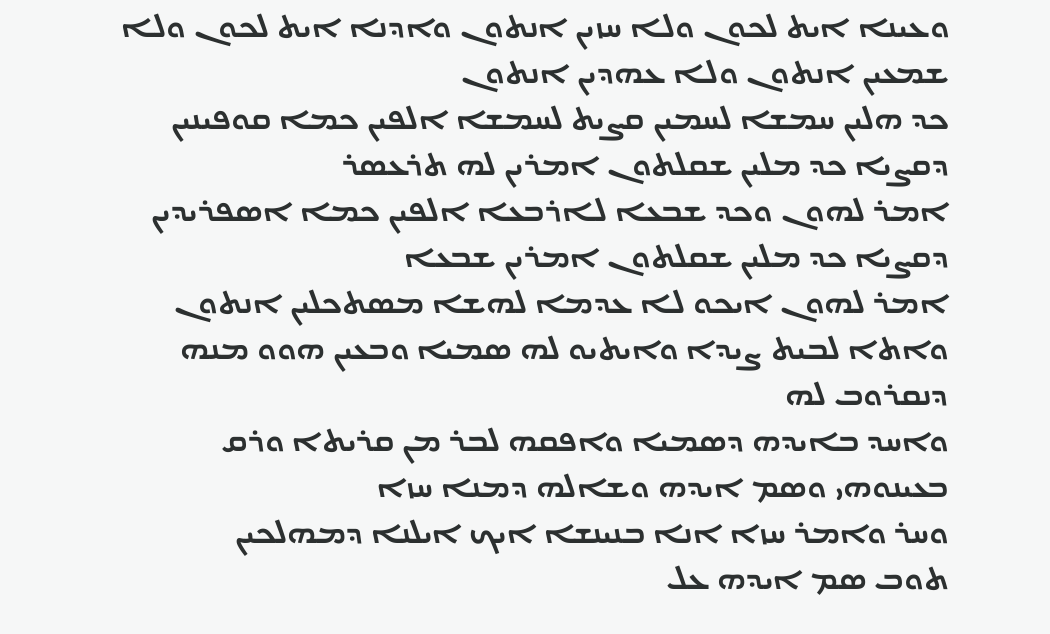ܘܥܝܢܐ ܐܝܬ ܠܟܘܢ ܘܠܐ ܚܙܝܢ ܐܢܬܘܢ ܘܐܕܢܐ ܐܝܬ ܠܟܘܢ ܘܠܐ ܫܡܥܝܢ ܐܢܬܘܢ ܘܠܐ ܥܗܕܝܢ ܐܢܬܘܢ
ܟܕ ܗܠܝܢ ܚܡܫܐ ܠܚܡܝܢ ܩܨܝܬ ܠܚܡܫܐ ܐܠܦܝܢ ܟܡܐ ܩܘܦܝܢܝܢ ܕܩܨܝܐ ܟܕ ܡܠܝܢ ܫܩܠܬܘܢ ܐܡܪܝܢ ܠܗ ܬܪܥܣܪ
ܐܡܪ ܠܗܘܢ ܘܟܕ ܫܒܥܐ ܠܐܪܒܥܐ ܐܠܦܝܢ ܟܡܐ ܐܣܦܪܝܕܝܢ ܕܩܨܝܐ ܟܕ ܡܠܝܢ ܫܩܠܬܘܢ ܐܡܪܝܢ ܫܒܥܐ
ܐܡܪ ܠܗܘܢ ܐܝܟܘ ܠܐ ܥܕܡܐ ܠܗܫܐ ܡܣܬܟܠܝܢ ܐܢܬܘܢ
ܘܐܬܐ ܠܒܝܬ ܨܝܕܐ ܘܐܝܬܝܘ ܠܗ ܣܡܝܐ ܘܒܥܝܢ ܗܘܘ ܡܢܗ ܕܢܩܪܘܒ ܠܗ
ܘܐܚܕ ܒܐܝܕܗ ܕܣܡܝܐ ܘܐܦܩܗ ܠܒܪ ܡܢ ܩܪܝܬܐ ܘܪܩ ܒܥܝܢܘܗܝ ܘܣܡ ܐܝܕܗ ܘܫܐܠܗ ܕܡܢܐ ܚܙܐ
ܘܚܪ ܘܐܡܪ ܚܙܐ ܐܢܐ ܒܢܝܢܫܐ ܐܝܟ ܐܝܠܢܐ ܕܡܗܠܟܝܢ
ܬܘܒ ܣܡ ܐܝܕܗ ܥܠ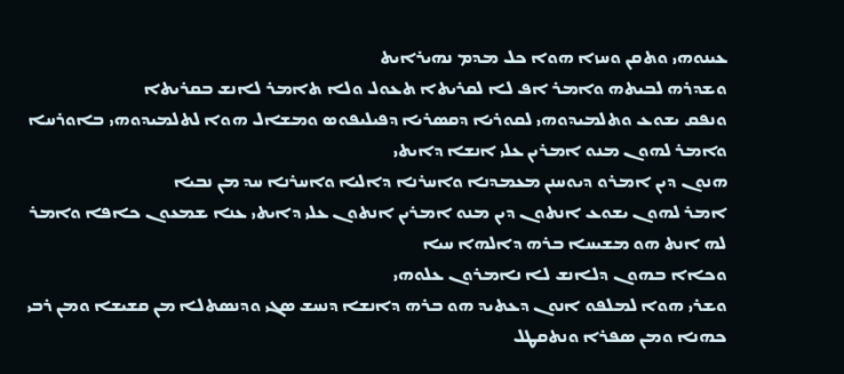ܥܝܢܘܗܝ ܘܬܩܢ ܘܚܙܐ ܗܘܐ ܟܠ ܡܕܡ ܢܗܝܪܐܝܬ
ܘܫܕܪܗ ܠܒܝܬܗ ܘܐܡܪ ܐܦ ܠܐ ܠܩܪܝܬܐ ܬܥܘܠ ܘܠܐ ܬܐܡܪ ܠܐܢܫ ܒܩܪܝܬܐ
ܘܢܦܩ ܝܫܘܥ ܘܬܠܡܝܕܘܗܝ ܠܩܘܪܝܐ ܕܩܣܪܝܐ ܕܦܝܠܝܦܘܣ ܘܡܫܐܠ ܗܘܐ ܠܬܠܡܝܕܘܗܝ ܒܐܘܪܚܐ ܘܐܡܪ ܠܗܘܢ ܡܢܘ ܐܡܪܝܢ ܥܠܝ ܐܢܫܐ ܕܐܝܬܝ
ܗܢܘܢ ܕܝܢ ܐܡܪܘ ܕܝܘܚܢܢ ܡܥܡܕܢܐ ܘܐܚܪܢܐ ܕܐܠܝܐ ܘܐܚܪܢܐ ܚܕ ܡܢ ܢܒܝܐ
ܐܡܪ ܠܗܘܢ ܝܫܘܥ ܐܢܬܘܢ ܕܝܢ ܡܢܘ ܐܡܪܝܢ ܐܢܬܘܢ ܥܠܝ ܕܐܝܬܝ ܥܢܐ ܫܡܥܘܢ ܟܐܦܐ ܘܐܡܪ ܠܗ ܐܢܬ ܗܘ ܡܫܝܚܐ ܒܪܗ ܕܐܠܗܐ ܚܝܐ
ܘܟܐܐ ܒܗܘܢ ܕܠܐܢܫ ܠܐ ܢܐܡܪܘܢ ܥܠܘܗܝ
ܘܫܪܝ ܗܘܐ ܠܡܠܦܘ ܐܢܘܢ ܕܥܬܝܕ ܗܘ ܒܪܗ ܕܐܢܫܐ ܕܢܚܫ ܣܓܝ ܘܕܢܣܬܠܐ ܡܢ ܩܫܝܫܐ ܘܡܢ ܪܒܝ ܟܗܢܐ ܘܡܢ ܣܦܪܐ ܘܢܬܩܛܠ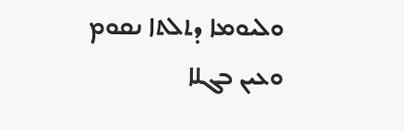ܘܠܝܘܡܐ ܕܬܠܬܐ ܢܩܘܡ
ܘܥܝܢ ܒܓܠܐ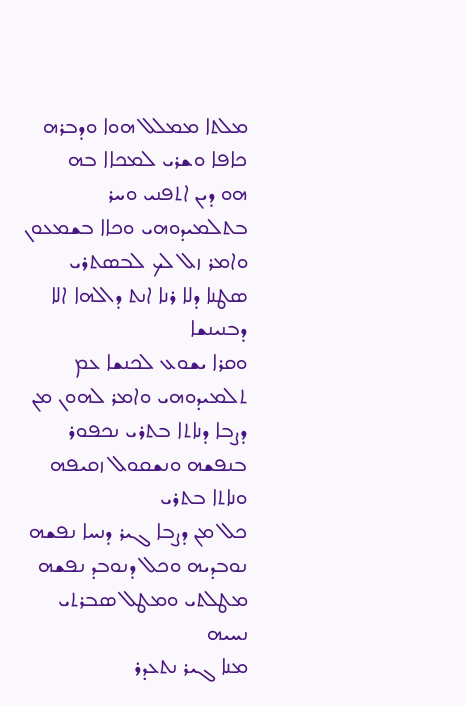ܡܠܬܐ ܡܡܠܠ ܗܘܐ ܘܕܒܪܗ ܟܐܦܐ ܘܫܪܝ ܠܡܟܐܐ ܒܗ
ܗܘ ܕܝܢ ܐܬܦܢܝ ܘܚܪ ܒܬܠܡܝܕܘܗܝ ܘܟܐܐ ܒܫܡܥܘܢ ܘܐܡܪ ܙܠ ܠܟ ܠܒܣܬܪܝ ܣܛܢܐ ܕܠܐ ܪܢܐ ܐܢܬ ܕܐܠܗܐ ܐܠܐ ܕܒܢܝܢܫܐ
ܘܩܪܐ ܝܫܘܥ ܠܟܢܫܐ ܥܡ ܬܠܡܝܕܘܗܝ ܘܐܡܪ ܠܗܘܢ ܡܢ ܕܨܒܐ ܕܢܐܬܐ ܒܬܪܝ ܢܟܦܘܪ ܒܢܦܫܗ ܘܢܫܩܘܠ ܙܩܝܦܗ ܘܢܐܬܐ ܒܬܪܝ
ܟܠ ܡܢ ܕܨܒܐ ܓܝܪ ܕܢܚܐ ܢܦܫܗ ܢܘܒܕܝܗ ܘܟܠ ܕܢܘܒܕ ܢܦܫܗ ܡܛܠܬܝ ܘܡܛܠ ܣܒܪܬܝ ܢܚܝܗ
ܡܢܐ ܓܝܪ ܢܬܥܕܪ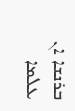ܒܪܢܫܐ ܐܢ ܥܠܡܐ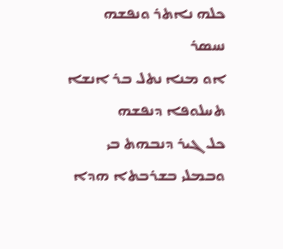ܟܠܗ ܢܐܬܪ ܘܢܦܫܗ ܢܚܣܪ
ܐܘ ܡܢܐ ܢܬܠ ܒܪ ܐܢܫܐ ܬܚܠܘܦܐ ܕܢܦܫܗ
ܟܠ ܓܝܪ ܕܢܒܗܬ ܒܝ ܘܒܡܠܝ ܒܫܪܒܬܐ ܗܕܐ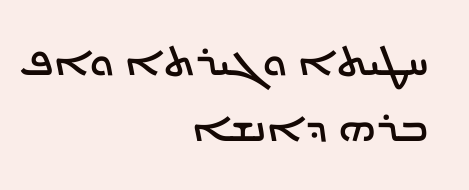ܚܛܝܬܐ ܘܓܝܪܬܐ ܘܐܦ ܒܪܗ ܕܐܢܫܐ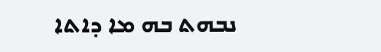ܢܒܗܬ ܒܗ ܡܐ ܕܐܬܐ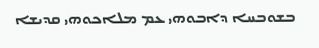ܒܫܘܒܚܐ ܕܐܒܘܗܝ ܥܡ ܡܠܐܟܘܗܝ ܩܕܝܫܐ